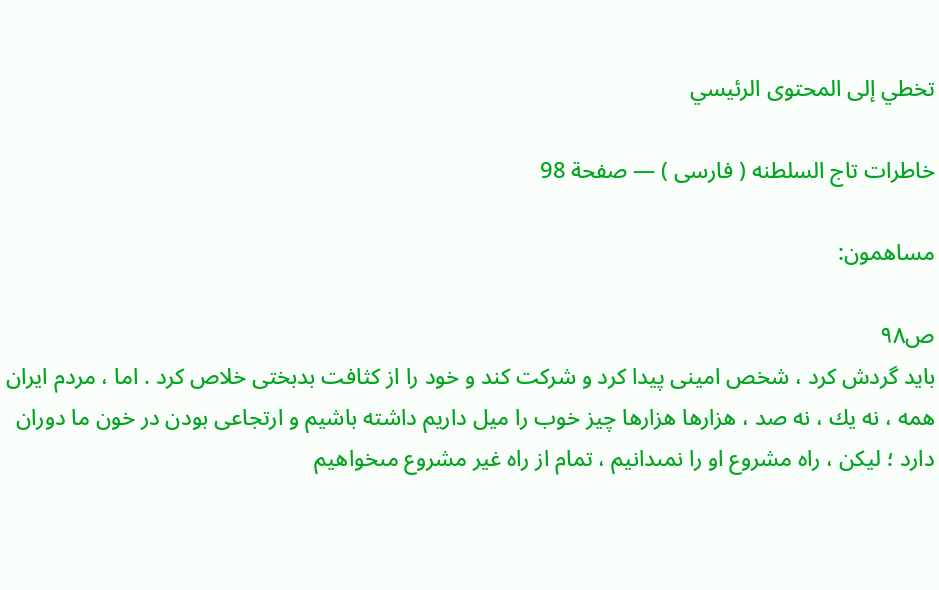تخطي إلى المحتوى الرئيسي

خاطرات تاج السلطنه ( فارسى ) — صفحة 98

مساهمون:

ص٩٨
بايد گردش كرد ، شخص امينى پيدا كرد و شركت كند و خود را از كثافت بدبختى خلاص كرد . اما ، مردم ايران همه ، نه يك ، نه صد ، هزارها هزارها چيز خوب را ميل داريم داشته باشيم و ارتجاعى بودن در خون ما دوران دارد ؛ ليكن ، راه مشروع او را نمىدانيم ، تمام از راه غير مشروع مىخواهيم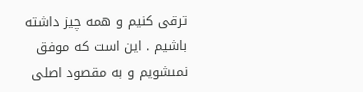ترقى كنيم و همه چيز داشته باشيم . اين است كه موفق نمىشويم و به مقصود اصلى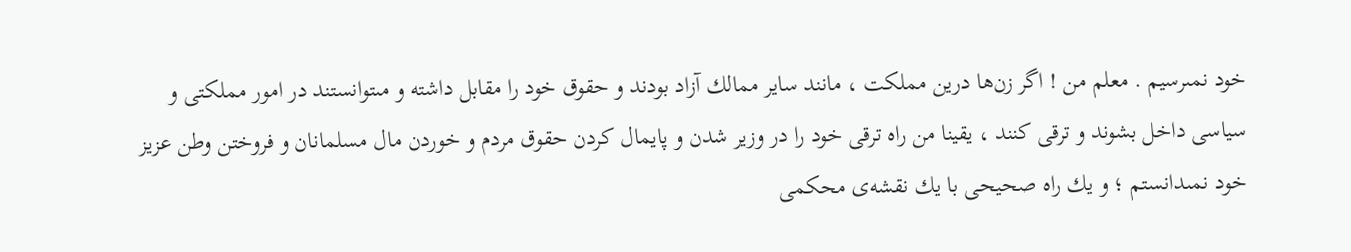خود نمىرسيم . معلم من ! اگر زن‌ها درين مملكت ، مانند ساير ممالك آزاد بودند و حقوق خود را مقابل داشته و مىتوانستند در امور مملكتى و سياسى داخل بشوند و ترقى كنند ، يقينا من راه ترقى خود را در وزير شدن و پايمال كردن حقوق مردم و خوردن مال مسلمانان و فروختن وطن عزيز خود نمىدانستم ؛ و يك راه صحيحى با يك نقشه‌ى محكمى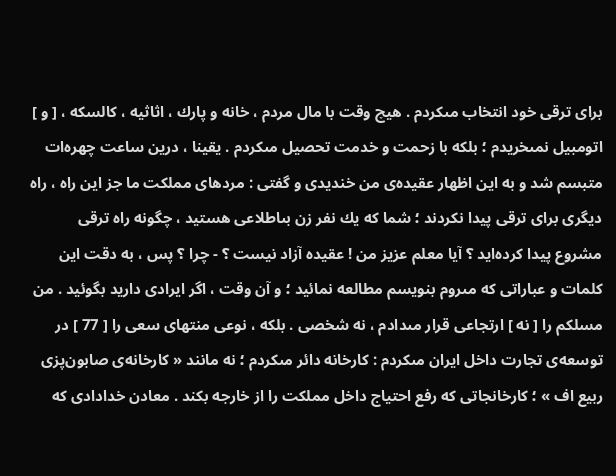براى ترقى خود انتخاب مىكردم . هيچ وقت با مال مردم ، خانه و پارك ، اثاثيه ، كالسكه ، [ و ] اتومبيل نمىخريدم ؛ بلكه با زحمت و خدمت تحصيل مىكردم . يقينا ، درين ساعت چهره‌ات متبسم شد و به اين اظهار عقيده‌ى من خنديدى و گفتى : مردهاى مملكت ما جز اين راه ، راه ديگرى براى ترقى پيدا نكردند ؛ شما كه يك نفر زن بىاطلاعى هستيد ، چگونه راه ترقى مشروع پيدا كرده‌ايد ؟ آيا معلم عزيز من ! عقيده آزاد نيست ؟ - چرا ؟ پس ، به دقت اين كلمات و عباراتى كه مىروم بنويسم مطالعه نمائيد ؛ و آن وقت ، اگر ايرادى داريد بگوئيد . من مسلكم را [ نه ] ارتجاعى قرار مىدادم ، نه شخصى . بلكه ، نوعى منتهاى سعى را [ 77 ] در توسعه‌ى تجارت داخل ايران مىكردم : كارخانه دائر مىكردم ؛ نه مانند « كارخانه‌ى صابون‌پزى ربيع اف » ؛ كارخانجاتى كه رفع احتياج داخل مملكت را از خارجه بكند . معادن خدادادى كه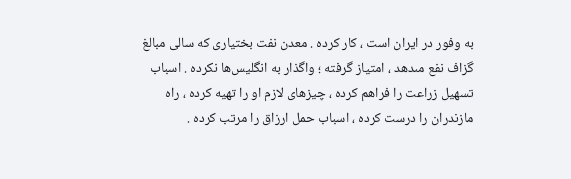به وفور در ايران است ، كار كرده . معدن نفت بختيارى كه سالى مبالغ گزاف نفع مىدهد ، امتياز گرفته ؛ واگذار به انگليس‌ها نكرده . اسباب تسهيل زراعت را فراهم كرده ، چيزهاى لازم او را تهيه كرده ، راه مازندران را درست كرده ، اسباب حمل ارزاق را مرتب كرده .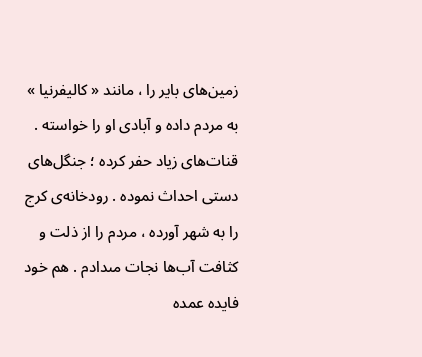زمين‌هاى باير را ، مانند « كاليفرنيا » به مردم داده و آبادى او را خواسته . قنات‌هاى زياد حفر كرده ؛ جنگل‌هاى دستى احداث نموده . رودخانه‌ى كرج را به شهر آورده ، مردم را از ذلت و كثافت آب‌ها نجات مىدادم . هم خود فايده عمده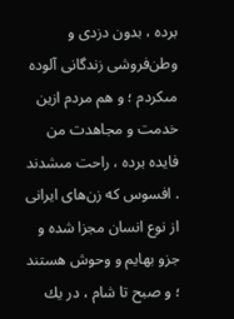برده ، بدون دزدى و وطن‌فروشى زندگانى آلوده مىكردم ؛ و هم مردم ازين خدمت و مجاهدت من فايده برده ، راحت مىشدند . افسوس كه زن‌هاى ايرانى از نوع انسان مجزا شده و جزو بهايم و وحوش هستند ؛ و صبح تا شام ، در يك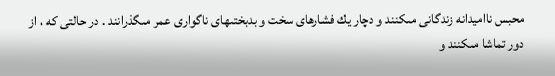محبس نااميدانه زندگانى مىكنند و دچار يك فشارهاى سخت و بدبختىهاى ناگوارى عمر مىگذرانند . در حالتى كه ، از دور تماشا مىكنند و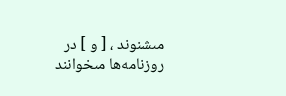مىشنوند ، [ و ] در روزنامه‌ها مىخوانند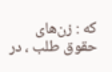كه : زن‌هاى حقوق طلب ، در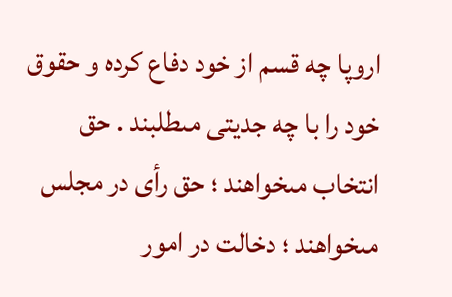اروپا چه قسم از خود دفاع كرده و حقوق خود را با چه جديتى مىطلبند . حق انتخاب مىخواهند ؛ حق رأى در مجلس مىخواهند ؛ دخالت در امور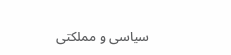سياسى و مملكتى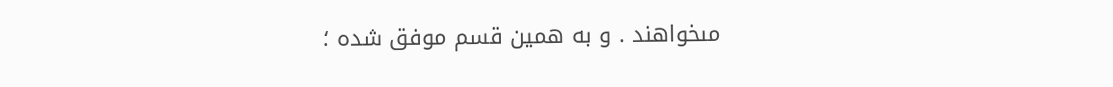مىخواهند . و به همين قسم موفق شده ؛